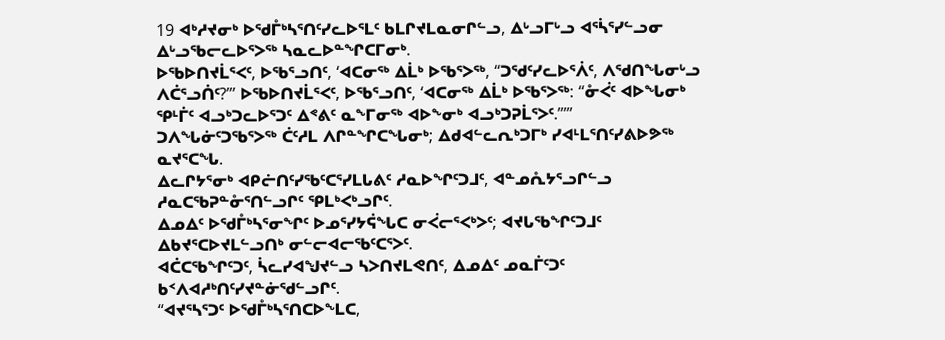19 ᐊᒃᓱᔪᓂᒃ ᐅᖁᒤᒃᓴᕐᑎᑦᓯᓚᐅᕐᒪᑦ ᑲᒪᒋᔪᒪᓇᓂᒋᓪᓗ, ᐃᒡᓗᒥᒡᓗ ᐊᕐᓵᕐᓯᓪᓗᓂ ᐃᒡᓗᖃᓕᓚᐅᕐᐳᖅ ᓴᓇᓚᐅᓐᖏᑕᒥᓂᒃ.
ᐅᖃᐅᑎᔪᒫᕐᐸᑦ, ᐅᖃᕐᓗᑎᑦ, ‘ᐊᑕᓂᖅ ᐃᒫᒃ ᐅᖃᕐᐳᖅ, “ᑐᖁᑦᓯᓚᐅᕐᐲᑦ, ᐱᖁᑎᖓᓂᒡᓗ ᐱᑖᕐᓗᑏᑦ?”’ ᐅᖃᐅᑎᔪᒫᕐᐸᑦ, ᐅᖃᕐᓗᑎᑦ, ‘ᐊᑕᓂᖅ ᐃᒫᒃ ᐅᖃᕐᐳᖅ: “ᓁᐹᑦ ᐊᐅᖓᓂᒃ ᕿᒻᒦᑦ ᐊᓗᒃᑐᓚᐅᕐᑐᑦ ᐃᕝᕕᑦ ᓇᖕᒥᓂᖅ ᐊᐅᖕᓂᒃ ᐊᓗᒃᑐᕈᒫᕐᐳᑦ.”’”
ᑐᐱᖓᓃᑦᑐᖃᕐᐳᖅ ᑖᑦᓱᒪ ᐱᒋᓐᖏᑕᖓᓂᒃ; ᐃᑯᐊᓪᓚᕆᒃᑐᒥᒃ ᓯᐊᒻᒪᕐᑎᑦᓯᕕᐅᕗᖅ ᓇᔪᕐᑕᖓ.
ᐃᓚᒋᔭᕐᓂᒃ ᐊᑭᓖᑎᑦᓯᖃᑦᑕᕐᓯᒪᒐᕕᑦ ᓱᓇᐅᖏᑦᑐᒧᑦ, ᐊᓐᓄᕅᔭᕐᓗᒋᓪᓗ ᓱᓇᑕᖃᕈᓐᓁᕐᑎᓪᓗᒋᑦ ᕿᒪᒃᐸᒃᓗᒋᑦ.
ᐃᓄᐃᑦ ᐅᖁᒤᒃᓴᕐᓂᖏᑦ ᐅᓄᕐᓯᔭᕌᖓᑕ ᓂᐹᓕᕐᐸᒃᐳᑦ; ᐊᔪᒐᖃᖏᑦᑐᒧᑦ ᐃᑲᔪᕐᑕᐅᔪᒪᓪᓗᑎᒃ ᓂᓪᓕᐊᓕᖃᑦᑕᕐᐳᑦ.
ᐊᑖᑕᖃᖏᑦᑐᑦ, ᓵᓚᓯᐊᖑᔪᓪᓗ ᓴᐳᑎᔪᒪᕙᑎᑦ, ᐃᓄᐃᑦ ᓄᓇᒦᑦᑐᑦ ᑲᑉᐱᐊᓱᒃᑎᑦᓯᔪᓐᓃᖁᓪᓗᒋᑦ.
“ᐊᔪᕐᓴᕐᑐᑦ ᐅᖁᒤᒃᓴᕐᑎᑕᐅᖕᒪᑕ,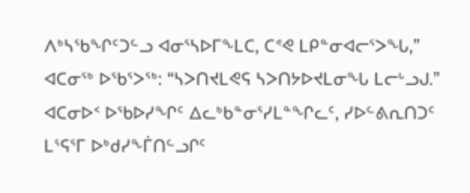ᐱᒃᓴᖃᖏᑦᑐᓪᓗ ᐊᓂᕐᓴᐅᒥᖕᒪᑕ, ᑕᕝᕙ ᒪᑭᓐᓂᐊᓕᕐᐳᖓ,” ᐊᑕᓂᖅ ᐅᖃᕐᐳᖅ: “ᓴᐳᑎᔪᒪᕙᕋ ᓴᐳᑎᔭᐅᔪᒪᓂᖓ ᒪᓕᒡᓗᒍ.”
ᐊᑕᓂᐅᑉ ᐅᖃᐅᓯᖏᑦ ᐃᓚᒃᑲᓐᓂᕐᓯᒪᓐᖏᓚᑦ, ᓯᐅᓪᕕᕆᑎᑐᑦ ᒪᕐᕋᕐᒥ ᐅᒃᑯᓯᖕᒦᑎᓪᓗᒋᑦ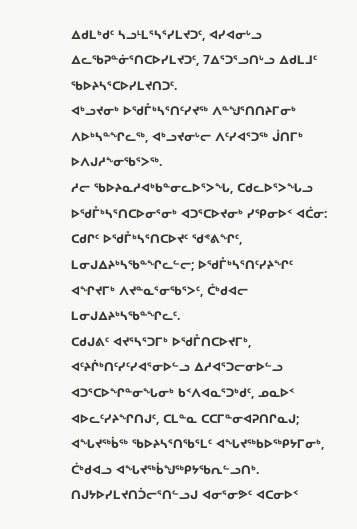ᐃᑯᒪᒃᑯᑦ ᓴᓗᒻᒪᕐᓴᕐᓯᒪᔪᑐᑦ, ᐊᓯᐊᓂᒡᓗ ᐃᓚᖃᕈᓐᓃᕐᑎᑕᐅᓯᒪᔪᑐᑦ, 7ᐃᕐᑐᕐᓗᑎᒡᓗ ᐃᑯᒪᒧᑦ ᖃᐅᔨᓴᕐᑕᐅᓯᒪᔪᑎᑐᑦ.
ᐊᒃᓗᔪᓂᒃ ᐅᖁᒤᒃᓴᕐᑎᑦᓯᔪᖅ ᐱᓐᖑᕐᑎᑎᔨᒥᓂᒃ ᐱᐅᒃᓴᓐᖏᓚᖅ, ᐊᒃᓗᔪᓂᒡᓕ ᐱᑦᓯᐊᕐᑐᖅ ᒎᑎᒥᒃ ᐅᐱᒍᓱᖕᓂᖃᕐᐳᖅ.
ᓱᓕ ᖃᐅᔨᓇᓱᐊᒃᑲᓐᓂᓚᐅᕐᐳᖓ, ᑕᑯᓚᐅᕐᐳᖓᓗ ᐅᖁᒤᒃᓴᕐᑎᑕᐅᓂᕐᓂᒃ ᐊᑐᕐᑕᐅᔪᓂᒃ ᓯᕿᓂᐅᑉ ᐊᑖᓂ: ᑕᑯᒋᑦ ᐅᖁᒤᒃᓴᕐᑎᑕᐅᔪᑦ ᖁᕝᕕᖏᑦ, ᒪᓂᒍᐃᔨᒃᓴᖃᓐᖏᓚᓪᓕ; ᐅᖁᒤᒃᓴᕐᑎᑦᓯᔨᖏᑦ ᐊᖏᔪᒥᒃ ᐱᔪᓐᓇᕐᓂᖃᕐᐳᑦ, ᑖᒃᑯᐊᓕ ᒪᓂᒍᐃᔨᒃᓴᖃᓐᖏᓚᑦ.
ᑕᑯᒍᕕᑦ ᐊᔪᕐᓴᕐᑐᒥᒃ ᐅᖁᒤᑎᑕᐅᔪᒥᒃ, ᐊᑦᔨᒌᒃᑎᑦᓯᑦᓯᐊᕐᓂᐅᓪᓗ ᐃᓱᐊᕐᑐᓕᓂᐅᓪᓗ ᐊᑐᕐᑕᐅᖏᓐᓂᖓᓂᒃ ᑲᑉᐱᐊᓇᕐᑐᒃᑯᑦ, ᓄᓇᐅᑉ ᐊᐅᓚᑦᓯᔨᖏᑎᒍᑦ, ᑕᒪᓐᓇ ᑕᑕᒥᓐᓂᐊᕈᑎᒋᓇᒍ; ᐊᖓᔪᖅᑳᖅ ᖃᐅᔨᓴᕐᑎᖃᕐᒪᑦ ᐊᖓᔪᖅᑲᐅᖅᑭᔭᒥᓂᒃ, ᑖᒃᑯᐊᓗ ᐊᖓᔪᖅᑳᖑᖅᑭᔭᖃᕆᓪᓗᑎᒃ.
ᑎᒍᔭᐅᓯᒪᔪᑎᑑᓕᕐᑎᓪᓗᒍ ᐊᓂᕐᓂᕗᑦ ᐊᑕᓂᐅᑉ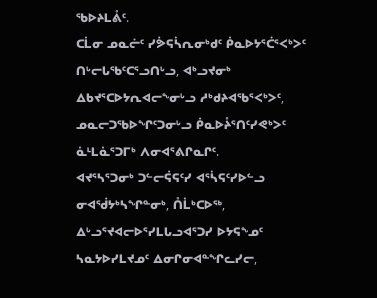ᖃᐅᔨᒪᕔᑦ.
ᑕᒫᓂ ᓄᓇᓖᑦ ᓯᕘᕋᓵᕆᓂᒃᑯᑦ ᑮᓇᐅᔭᕐᑖᕐᐸᒃᐳᑦ ᑎᒡᓕᒐᖃᑦᑕᕐᓗᑎᒡᓗ, ᐊᒃᓗᔪᓂᒃ ᐃᑲᔪᕐᑕᐅᔭᕆᐊᓕᖕᓂᒡᓗ ᓱᒃᑯᔨᐊᖃᕐᐸᒃᐳᑦ, ᓄᓇᓕᑐᖃᐅᖏᑦᑐᓂᒡᓗ ᑮᓇᐅᔧᕐᑎᑦᓯᕙᒃᐳᑦ ᓈᒻᒪᓈᕐᑐᒥᒃ ᐱᓂᐊᕐᕕᒋᓇᒋᑦ.
ᐊᔪᕐᓴᕐᑐᓂᒃ ᑐᓪᓕᕌᕋᑦᓯ ᐊᕐᓵᕋᑦᓯᐅᓪᓗ ᓂᐊᖂᔭᒃᓴᖏᓐᓂᒃ, ᑍᒫᒃᑕᐅᖅ, ᐃᒡᓗᕐᔪᐊᓕᐅᕐᓯᒪᒐᓗᐊᕐᑐᓯ ᐅᔭᕋᖕᓄᑦ ᓴᓇᔭᐅᓯᒪᔪᓄᑦ ᐃᓂᒋᓂᐊᓐᖏᓚᓯᓕ,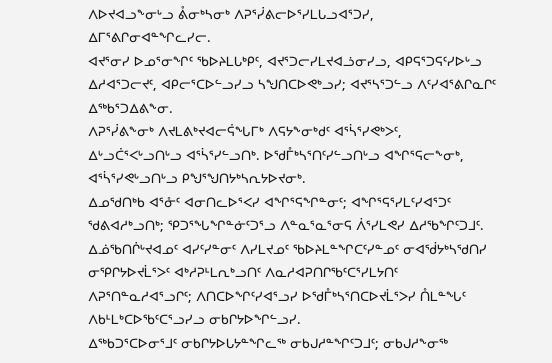ᐱᐅᔪᐊᓗᖕᓂᒡᓗ ᕔᓂᒃᓴᓂᒃ ᐱᕈᕐᓰᕕᓕᐅᕐᓯᒪᒐᓗᐊᕐᑐᓯ, ᐃᒥᕐᕕᒋᓂᐊᓐᖏᓚᓯᓕ.
ᐊᔪᕐᓂᓯ ᐅᓄᕐᓂᖏᑦ ᖃᐅᔨᒪᒐᒃᑭᑦ, ᐊᔪᕐᑐᓕᓯᒪᔪᐊᓘᓂᓯᓗ, ᐊᑭᕋᕐᑐᕋᑦᓯᐅᒡᓗ ᐃᓱᐊᕐᑐᓕᔪᑦ, ᐊᑭᓕᕐᑕᐅᓪᓗᓯᓗ ᓴᖑᑎᑕᐅᕙᒃᓗᓯ; ᐊᔪᕐᓴᕐᑐᓪᓗ ᐱᑦᓯᐊᕐᕕᒋᓇᒋᑦ ᐃᖅᑲᕐᑐᐃᕕᖕᓂ.
ᐱᕈᕐᓰᕕᖕᓂᒃ ᐱᔪᒪᕕᒃᔪᐊᓕᕌᖓᒥᒃ ᐱᕋᔭᖕᓂᒃᑯᑦ ᐊᕐᓵᕐᓯᕙᒃᐳᑦ, ᐃᒡᓗᑖᕐᐸᒡᓗᑎᒡᓗ ᐊᕐᓵᕐᓯᓪᓗᑎᒃ. ᐅᖁᒤᒃᓴᕐᑎᑦᓯᓪᓗᑎᒡᓗ ᐊᖏᕐᕋᓕᖕᓂᒃ, ᐊᕐᓵᕐᓯᕙᒡᓗᑎᒡᓗ ᑭᖑᕐᖑᑎᔭᒃᓴᕆᔭᐅᔪᓂᒃ.
ᐃᓄᖁᑎᒃᑲ ᐊᕐᓁᑦ ᐊᓂᑎᓚᐅᕐᐸᓯ ᐊᖏᕐᕋᖏᓐᓂᑦ; ᐊᖏᕐᕋᕐᓯᒪᑦᓯᐊᕐᑐᑦ ᖁᕕᐊᓱᒃᓗᑎᒃ; ᕿᑐᕐᖓᖏᓐᓃᑦᑐᕐᓗ ᐱᓐᓇᕐᓇᕐᓂᕋ ᐲᕐᓯᒪᕙᓯ ᐃᓱᖃᖏᑦᑐᒧᑦ.
ᐃᓅᖃᑎᒌᒡᔪᐊᓄᑦ ᐊᓯᑦᓯᓐᓂᑦ ᐱᓯᒪᔪᓄᑦ ᖃᐅᔨᒪᓐᖏᑕᑦᓯᓐᓄᑦ ᓂᐊᖂᔭᒃᓴᖁᑎᓯ ᓂᕿᒋᔭᐅᔪᒫᕐᐳᑦ ᐊᒃᓱᕈᒻᒪᕆᒃᓗᑎᑦ ᐱᓇᓱᐊᕈᑎᒋᖃᑦᑕᕐᓯᒪᔭᑎᑦ ᐱᕈᕐᑎᓐᓇᓱᐊᕐᓗᒋᑦ; ᐱᑎᑕᐅᖏᑦᓯᐊᕐᓗᓯ ᐅᖁᒤᒃᓴᕐᑎᑕᐅᔪᒫᕐᐳᓯ ᑍᒪᓐᖓᑦ ᐱᑲᒻᒪᒃᑕᐅᖃᑦᑕᕐᓗᓯᓗ ᓂᑲᒋᔭᐅᖏᓪᓗᓯ.
ᐃᖅᑲᑐᕐᑕᐅᓂᕐᒧᑦ ᓂᑲᒋᔭᐅᒐᔭᓐᖏᓚᖅ ᓂᑲᒍᓱᓐᖏᑦᑐᒧᑦ; ᓂᑲᒍᓱᖕᓂᖅ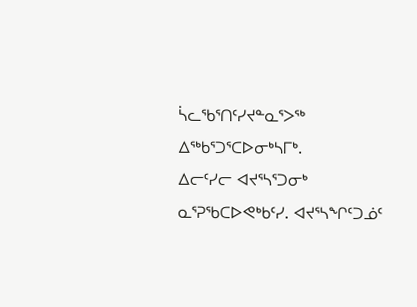ᓵᓚᖃᕐᑎᑦᓯᔪᓐᓇᕐᐳᖅ ᐃᖅᑲᕐᑐᕐᑕᐅᓂᒃᓴᒥᒃ.
ᐃᓕᑦᓯᓕ ᐊᔪᕐᓴᕐᑐᓂᒃ ᓇᕐᕈᖃᑕᐅᕙᒃᑲᑦᓯ. ᐊᔪᕐᓴᖏᑦᑐᓅᑦ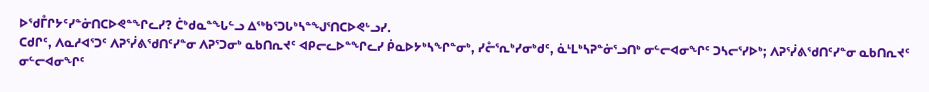ᐅᖁᒤᒋᔭᑦᓯᓐᓃᑎᑕᐅᕙᓐᖏᓚᓯ? ᑖᒃᑯᓇᓐᖓᓪᓗ ᐃᖅᑲᕐᑐᒐᒃᓴᓐᖑᕐᑎᑕᐅᕙᒡᓗᓯ.
ᑕᑯᒋᑦ, ᐱᓇᓱᐊᕐᑐᑦ ᐱᕈᕐᓰᕕᖁᑎᑦᓯᓐᓂ ᐱᕈᕐᑐᓂᒃ ᓇᑲᑎᕆᔪᑦ ᐊᑭᓕᓚᐅᓐᖏᓚᓯ ᑮᓇᐅᔭᒃᓴᖏᓐᓂᒃ, ᓯᓔᕐᕆᒃᓯᓂᒃᑯᑦ, ᓈᒻᒪᒃᓴᕈᓐᓃᕐᓗᑎᒃ ᓂᓪᓕᐊᓂᖏᑦ ᑐᓴᓕᕐᓯᐅᒃ; ᐱᕈᕐᓰᕕᖁᑎᑦᓯᓐᓂ ᓇᑲᑎᕆᔪᑦ ᓂᓪᓕᐊᓂᖏᑦ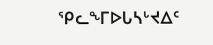ᕿᓚᖕᒥᐅᒐᓴᒡᔪᐃᑦ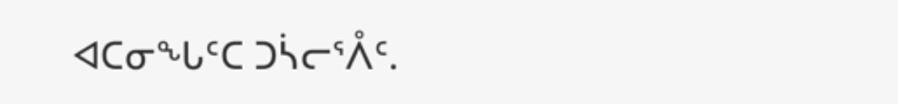ᐊᑕᓂᖓᑦᑕ ᑐᓵᓕᕐᐰᑦ.